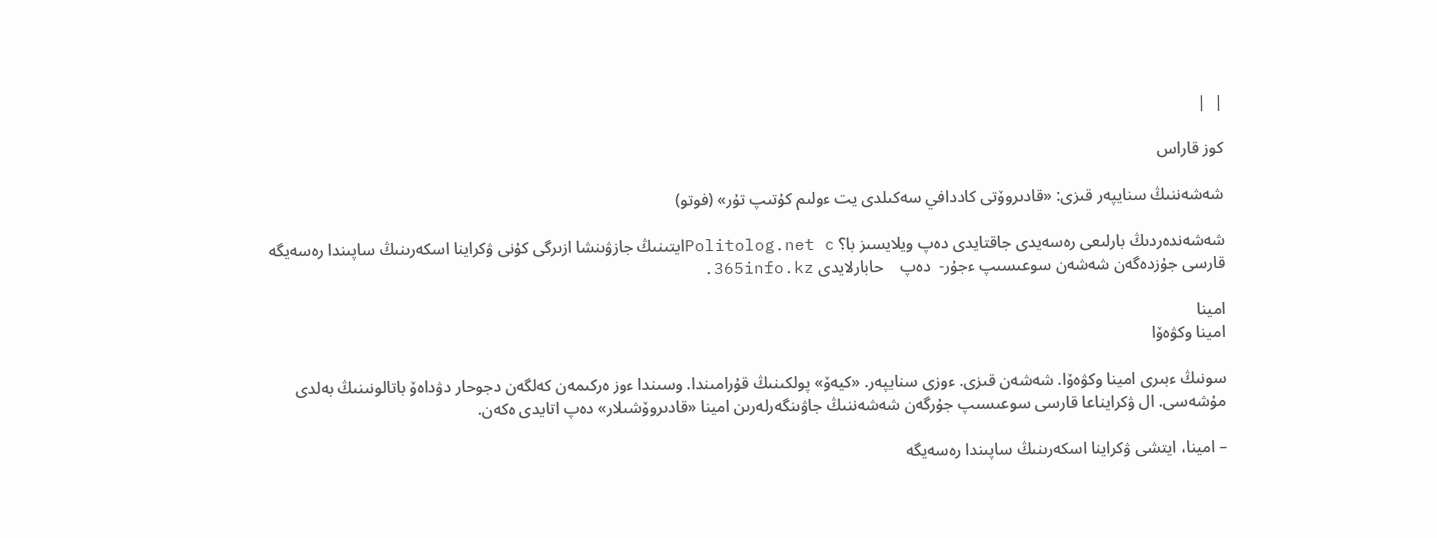|  |

كوز قاراس

شەشەننىڭ سنايپەر قىزى: «قادىروۆتى كاددافي سەكىلدى يت ءولىم كۇتىپ تۇر» (فوتو)

شەشەندەردىڭ بارلىعى رەسەيدى جاقتايدى دەپ ويلايسىز با؟ Politolog.net cايتىنىڭ جازۋىنشا ازىرگى كۇنى ۋكراينا اسكەرىنىڭ ساپىندا رەسەيگە قارسى جۇزدەگەن شەشەن سوعىسىپ ءجۇر-  دەپ    حابارلايدى 365info.kz.

امينا
امينا وكۋەۆا

سونىڭ ءبىرى امينا وكۋەۆا. شەشەن قىزى. ءوزى سنايپەر. «كيەۆ» پولكىنىڭ قۇرامىندا. وسىندا ءوز ەركىمەن كەلگەن دجوحار دۋداەۆ باتالونىنىڭ بەلدى مۇشەسى. ال ۋكرايناعا قارسى سوعىسىپ جۇرگەن شەشەننىڭ جاۋىنگەرلەرىن امينا «قادىروۆشىلار» دەپ اتايدى ەكەن.

– امينا، ايتشى ۋكراينا اسكەرىنىڭ ساپىندا رەسەيگە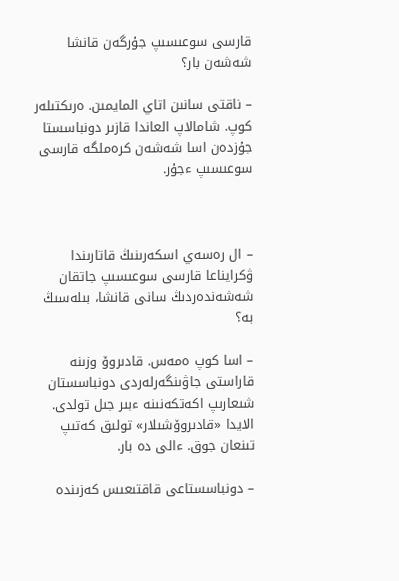قارسى سوعىسىپ جۇرگەن قانشا شەشەن بار؟

– ناقتى سانىن اتاي المايمىن. ەرىكتىلەر كوپ. شامالاپ العاندا قازىر دونباسستا جۇزدەن اسا شەشەن كرەملگە قارسى سوعىسىپ ءجۇر.



– ال رەسەي اسكەرىنىڭ قاتارىندا ۋكرايناعا قارسى سوعىسىپ جاتقان شەشەندەردىڭ سانى قانشا، بىلەسىڭ بە؟

– اسا كوپ ەمەس. قادىروۆ وزىنە قاراستى جاۋىنگەرلەردى دونباسستان شىعارىپ اكەتكەنىنە ءبىر جىل تولدى. الايدا «قادىروۆشىلار» تولىق كەتىپ تىنعان جوق. ءالى دە بار.

– دونباسستاعى قاقتىعىس كەزىندە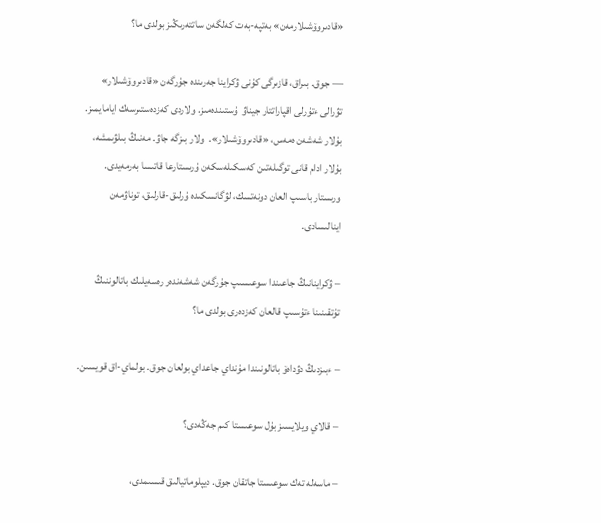«قادىروۆشىلارمەن» بەتپە-بەت كەلگەن ساتتەرىڭىز بولدى ما؟

— جوق. بىراق، قازىرگى كۇنى ۋكراينا جەرىندە جۇرگەن «قادىروۆشىلار» تۋرالى ءتۇرلى اقپاراتتار جيناۋ  ۇستىندەمىز. ولاردى كەزدەستىرسەك ايامايمىز. بۇلار شەشەن ەمەس، «قادىروۆشىلار».  ولار بىزگە جاۋ. مەنىڭ بىلۋىمشە، بۇلار ادام قانى توگىلەتىن كەسكىلەسكەن ۇرىستارعا قاتىسا بەرمەيدى. ورىستار باسىپ العان دونەتسك، لۋگانسكىدە ۇرلىق-قارلىق، توناۋمەن اينالىسادى.

– ۋكراينانىڭ جاعىندا سوعىسىپ جۇرگەن شەشەندەر رەسەيلىك باتالوننىڭ تۇتقىنىنا ءتۇسىپ قالعان كەزدەرى بولدى ما؟

– ءبىزدىڭ دۋداەۆ باتالونىندا مۇنداي جاعداي بولعان جوق. بولماي-اق قويسىن.

– قالاي ويلايسىز بۇل سوعىستا كىم جەڭەدى؟

– ماسەلە تەك سوعىستا جاتقان جوق. ديپلوماتيالىق قىسىمدى،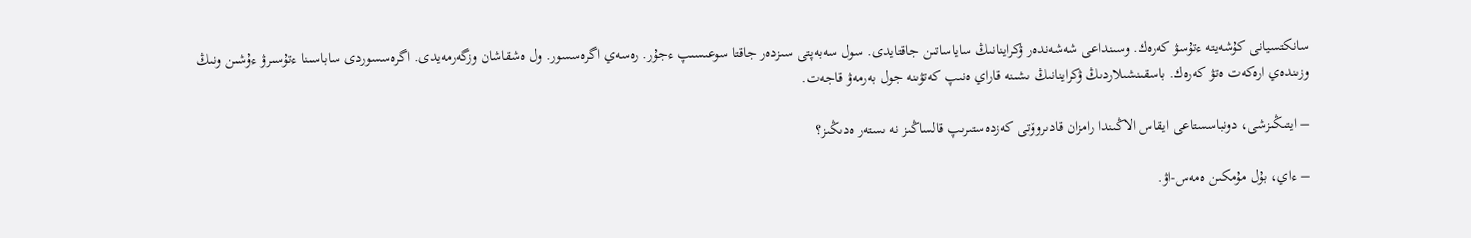سانكتسيانى كۇشەيتە ءتۇسۋ كەرەك. وسىنداعى شەشەندەر ۋكراينانىڭ ساياساتىن جاقتايدى. سول سەبەپتى سىزدەر جاقتا سوعىسىپ ءجۇر. رەسەي اگرەسسور. ول ەشقاشان وزگەرمەيدى. اگرەسسوردى ساباسىنا ءتۇسىرۋ ءۇشىن ونىڭ وزىندەي ارەكەت ەتۋ كەرەك. باسقىنشىلاردىڭ ۋكراينانىڭ ىشىنە قاراي ەنىپ كەتۋىنە جول بەرمەۋ قاجەت.

– ايتىڭىزشى، دونباسستاعى ايقاس الاڭىندا رامزان قادىروۆتى كەزدەستىرىپ قالساڭىز نە ىستەر ەدىڭىز؟

– ءاي، بۇل مۇمكىن ەمەس-اۋ.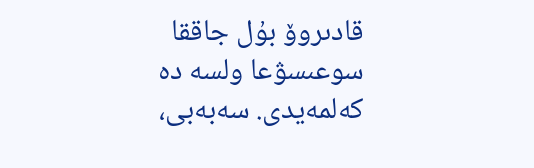قادىروۆ بۇل جاققا سوعىسۋعا ولسە دە كەلمەيدى. سەبەبى،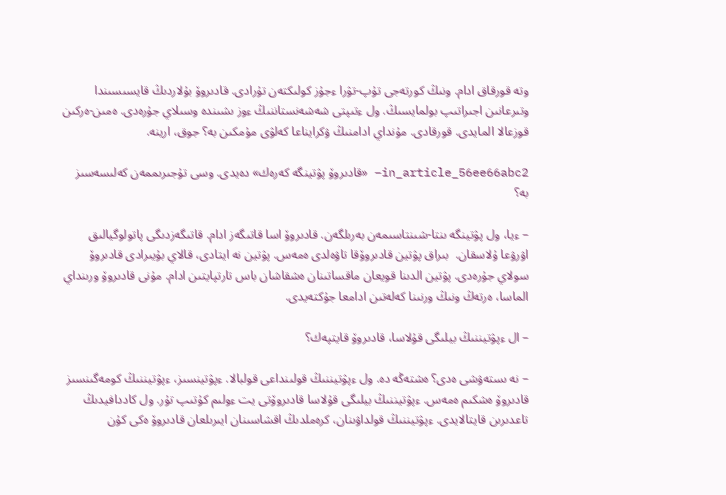وتە قورقاق ادام. ونىڭ كورتەجى تۇپ-تۋرا ءجۇز كولىكتەن تۇرادى. قادىروۆ بۇلاردىڭ قايسىسىندا وتىرعانىن اجىراتىپ بولمايسىڭ. ول ءتىپتى شەشەنستاننىڭ ءوز ىشىندە وسىلاي جۇرەدى. ەمىن-ەركىن قوزعالا المايدى. قورقادى. مۇنداي ادامنىڭ ۋكرايناعا كەلۋى مۇمكىن بە؟ جوق، ارينە.

in_article_56ee66abc2– «قادىروۆ پۋتينگە كەرەك» دەيدى. وسى تۇجىرىممەن كەلىسەسىز بە؟

– ءيا، ول پۋتينگە ىنتا-شىنتاسىمەن بەرىلگەن. قادىروۆ اسا قاتىگەز ادام. قاتىگەزدىگى پاتولوگيالىق اۋرۋعا ۇلاسقان.  بىراق پۋتين قادىروۆقا تاۋەلدى ەمەس. پۋتين نە ايتادى، قالاي بۇيىرادى قادىروۆ سولاي جۇرەدى. پۋتين الدىنا قويعان ماقساتىنان ەشقاشان باس تارتپايتىن ادام. مۇنى قادىروۆ ورىنداي الماسا، ەرتەڭ ونىڭ ورنىنا كەلەتىن ادامعا جۇكتەيدى.

– ال ءپۋتيننىڭ بيلىگى قۇلاسا، قادىروۆ قايتپەك؟

– نە ىستەۋشى ەدى؟ ەشتەڭە دە. ول ءپۋتيننىڭ قولىنداعى قولبالا. ءپۋتينسىز، ءپۋتيننىڭ كومەگىنسىز قادىروۆ ەشكىم ەمەس. ءپۋتيننىڭ بيلىگى قۇلاسا قادىروۆتى يت ءولىم كۇتىپ تۇر. ول كاددافيدىڭ تاعدىرىن قايتالايدى. ءپۋتيننىڭ قولداۋىنان، كرەملدىڭ اقشاسىنان ايىرىلعان قادىروۆ ەكى كۇن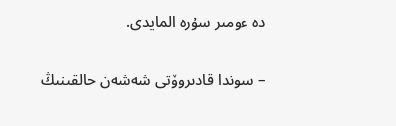دە ءومىر سۇرە المايدى.

– سوندا قادىروۆتى شەشەن حالقىنىڭ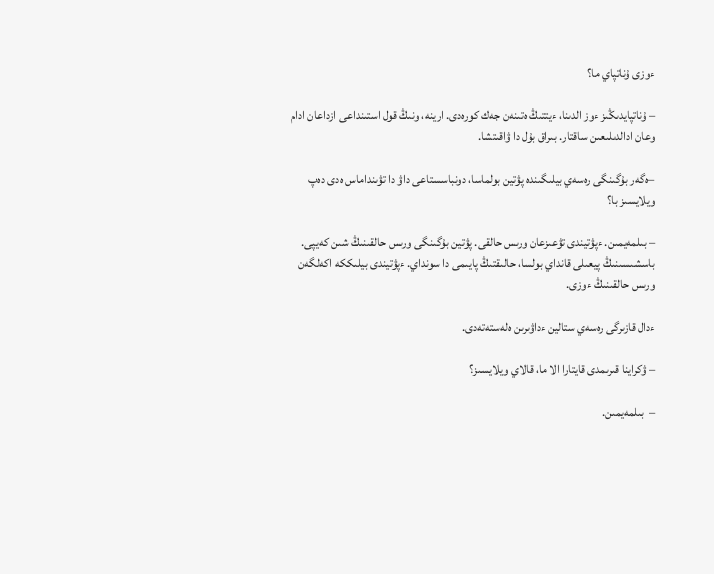ءوزى ۇناتپاي ما؟

– ۇناتپايدىڭىز ءوز الدىنا، ءيتتىڭ ەتىنەن جەك كورەدى. ارينە، ونىڭ قول استىنداعى ازداعان ادام وعان ادالدىلىعىن ساقتار. بىراق بۇل دا ۋاقىتشا.

–ەگەر بۇگىنگى رەسەي بيلىگىندە پۋتين بولماسا، دونباسستاعى داۋ دا تۋىنداماس ەدى دەپ ويلايسىز با؟

– بىلمەيمىن. ءپۋتيندى تۋعىزعان ورىس حالقى. پۋتين بۇگىنگى ورىس حالقىنىڭ شىن كەيپى. باسشىسىنىڭ پيعىلى قانداي بولسا، حالىقتىڭ پايىمى دا سونداي. ءپۋتيندى بيلىككە اكەلگەن ورىس حالقىنىڭ ءوزى.

ءدال قازىرگى رەسەي ستالين ءداۋىرىن ەلەستەتەدى.

– ۋكراينا قىرىمدى قايتارا الا ما، قالاي ويلايسىز؟

–  بىلمەيمىن.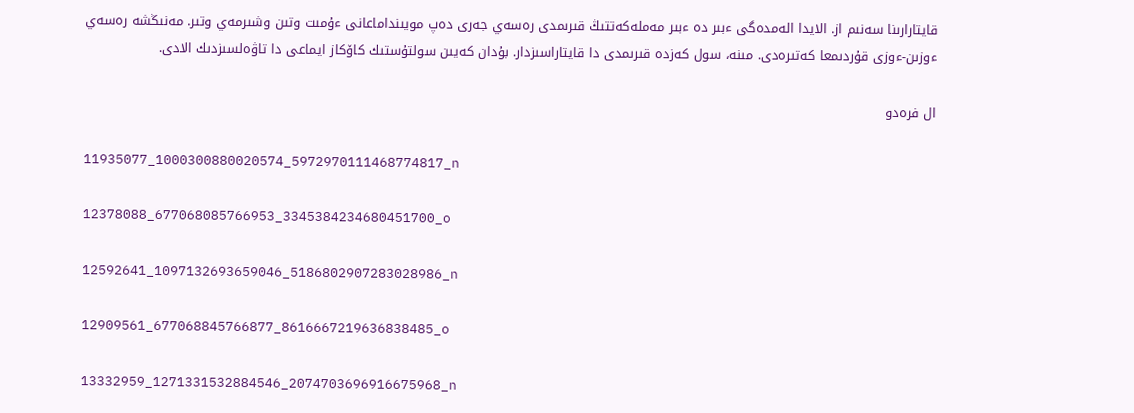قايتارارىنا سەنىم از. الايدا الەمدەگى ءبىر دە ءبىر مەملەكەتتىڭ قىرىمدى رەسەي جەرى دەپ مويىنداماعانى ءۇمىت وتىن وشىرمەي وتىر. مەنىڭشە رەسەي ءوزىن-ءوزى قۇردىمعا كەتىرەدى. مىنە، سول كەزدە قىرىمدى دا قايتاراسىزدار. بۇدان كەيىن سولتۇستىك كاۆكاز ايماعى دا تاۋەلسىزدىك الادى.

ال فرەدو

11935077_1000300880020574_5972970111468774817_n

12378088_677068085766953_3345384234680451700_o

12592641_1097132693659046_5186802907283028986_n

12909561_677068845766877_8616667219636838485_o

13332959_1271331532884546_2074703696916675968_n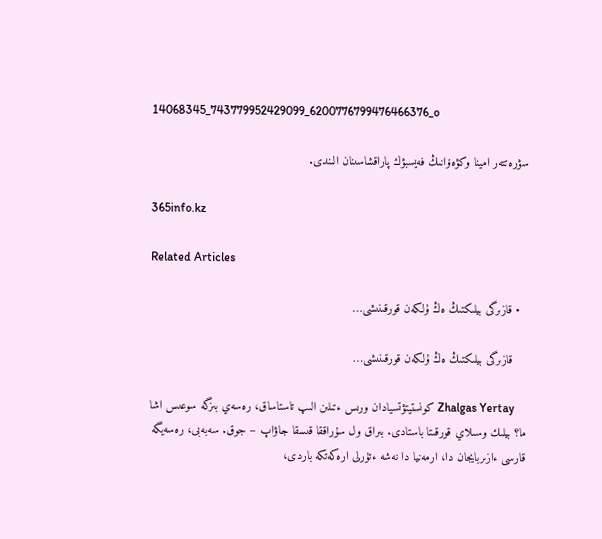14068345_743779952429099_6200776799476466376_o

سۋرەتتەر امينا وكۋەۆانىڭ فەيسبۋك پاراقشاسىنان الىندى.

365info.kz

Related Articles

  • قازىرگى بيلىكتىڭ ەڭ ۇلكەن قورقىنىشى…

    قازىرگى بيلىكتىڭ ەڭ ۇلكەن قورقىنىشى…

    Zhalgas Yertay كونستيتۋتسيادان ورىس ءتىلىن الىپ تاستاساق، رەسەي بىزگە سوعىس اشا ما؟ بيلىك وسىلاي قورقىتا باستادى. بىراق ول سۇراققا قىسقا جاۋاپ – جوق. سەبەبى، رەسەيگە قارسى ءازىربايجان دا، ارمەنيا دا نەشە ءتۇرلى ارەكەتكە باردى،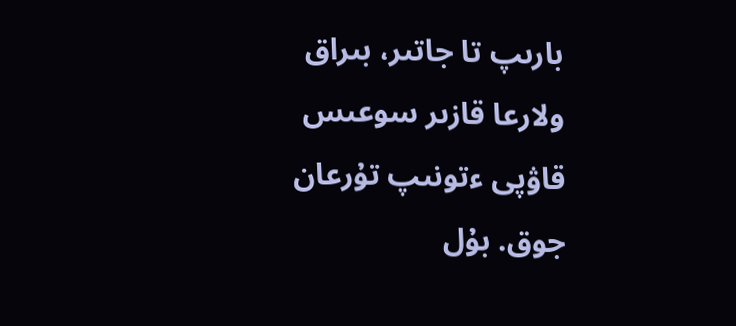بارىپ تا جاتىر، بىراق ولارعا قازىر سوعىس قاۋپى ءتونىپ تۇرعان جوق. بۇل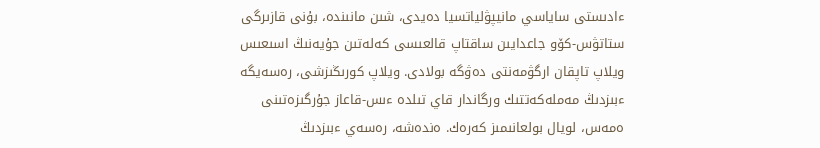ءادىستى ساياسي مانيپۋلياتسيا دەيدى، شىن مانىندە، بۇنى قازىرگى ستاتۋس-كۆو جاعدايىن ساقتاپ قالعىسى كەلەتىن جۇيەنىڭ اسىعىس ويلاپ تاپقان ارگۋمەنتى دەۋگە بولادى. ويلاپ كورىڭىزشى، رەسەيگە ءبىزدىڭ مەملەكەتتىك ورگاندار قاي تىلدە ءىس-قاعاز جۇرگىزەتىنى ەمەس، لويال بولعانىمىز كەرەك. ەندەشە، رەسەي ءبىزدىڭ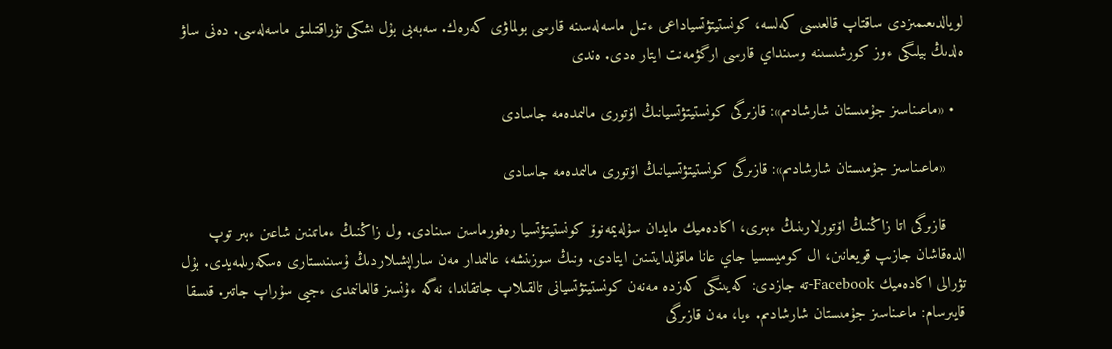لويالدىعىمىزدى ساقتاپ قالعىسى كەلسە، كونستيتۋتسياداعى ءتىل ماسەلەسىنە قارسى بولماۋى كەرەك. سەبەبى بۇل ىشكى تۇراقتىلىق ماسەلەسى. دەنى ساۋ ەلدىڭ بيلىگى ءوز كورشىسىنە وسىنداي قارسى ارگۋمەنت ايتار ەدى. ەندى

  • «ماعىناسىز جۇمىستان شارشادىم»: قازىرگى كونستيتۋتسيانىڭ اۆتورى مالىمدەمە جاسادى

    «ماعىناسىز جۇمىستان شارشادىم»: قازىرگى كونستيتۋتسيانىڭ اۆتورى مالىمدەمە جاسادى

    قازىرگى اتا زاڭنىڭ اۆتورلارىنىڭ ءبىرى، اكادەميك مايدان سۇلەيمەنوۆ كونستيتۋتسيا رەفورماسىن سىنادى. ول زاڭنىڭ ءماتىنىن شاعىن ءبىر توپ الدەقاشان جازىپ قويعانىن، ال كوميسسيا جاي عانا ماقۇلدايتىنىن ايتادى. ونىڭ سوزىنشە، عالىمدار مەن ساراپشىلاردىڭ ۇسىنىستارى ەسكەرىلمەيدى. بۇل تۋرالى اكادەميك Facebook-تە جازدى: كەيىنگى كەزدە مەنەن كونستيتۋتسيانى تالقىلاپ جاتقاندا، نەگە ءۇنسىز قالعانىمدى ءجيى سۇراپ جاتىر. قىسقا قايىرسام: ماعىناسىز جۇمىستان شارشادىم. ءيا، مەن قازىرگى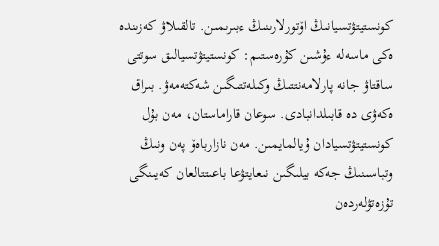كونستيتۋتسيانىڭ اۆتورلارىنىڭ ءبىرىمىن. تالقىلاۋ كەزىندە ەكى ماسەلە ءۇشىن كۇرەستىم: كونستيتۋتسيالىق سوتتى ساقتاۋ جانە پارلامەنتتىڭ وكىلەتتىگىن شەكتەمەۋ. بىراق ەكەۋى دە قابىلدانبادى. سوعان قاراماستان، مەن بۇل كونستيتۋتسيادان ۇيالمايمىن. مەن نازارباەۆ پەن ونىڭ وتباسىنىڭ جەكە بيلىگىن نىعايتۋعا باعىتتالعان كەيىنگى تۇزەتۋلەردەن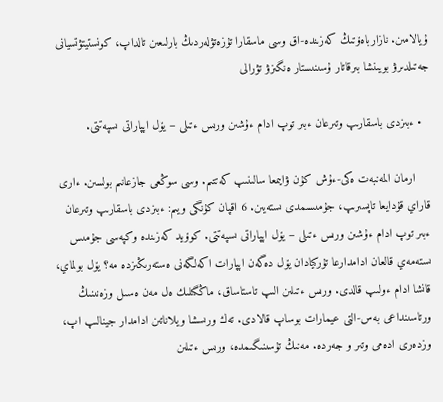ۇيالامىن. نازارباەۆتىڭ كەزىندە-اق وسى ماسقارا تۇزەتۋلەردىڭ بارلىعىن تالداپ، كونستيتۋتسيانى جەتىلدىرۋ بويىنشا بىرقاتار ۇسىنىستار ەنگىزۋ تۋرالى

  • ءبىزدى باسقارىپ وتىرعان ءبىر توپ ادام ءۇشىن ورىس ءتىلى – يۆل اپپاراتى ىسپەتتى.

    ارمان المەنبەت ەكى-ءۇش كۇن ۋايىمعا سالىنىپ كەتتىم. وسى سوڭعى جازعانىم بولسىن. ءارى قاراي قۇدايعا تاپسىرىپ، جۇمىسىمدى ىستەيىن. 6 اقپان كۇنگى ويىم: ءبىزدى باسقارىپ وتىرعان ءبىر توپ ادام ءۇشىن ورىس ءتىلى – يۆل اپپاراتى ىسپەتتى. كوۆيد كەزىندە وكپەسى جۇمىس ىستەمەي قالعان ادامدارعا تۇركيادان يۆل دەگەن اپپارات اكەلگەنى ەستەرىڭىزدە مە؟ يۆل بولماي، قانشا ادام ءولىپ قالدى. ورىس ءتىلىن الىپ تاستاساق، ماڭگىلىك ەل مەن ەسىل وزەنىنىڭ ورتاسىنداعى بەس-التى عيمارات بوساپ قالادى. تەك ورىسشا ويلاناتىن ادامدار جينالىپ اپ، وزدەرى ادەمى وتىر و جەردە. مەنىڭ تۇسىنىگىمدە، ورىس ءتىلىن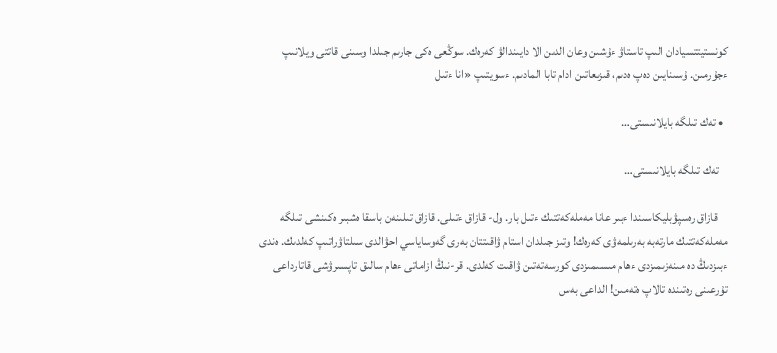كونستيتتسيادان الىپ تاستاۋ ءۇشىن وعان الدىن الا دايىندالۋ كەرەك. سوڭعى ەكى جارىم جىلدا وسىنى قاتتى ويلانىپ ءجۇرمىن. ۇسىنايىن دەپ ەدىم، قىزىعاتىن ادام تابا المادىم. ءسويتىپ «انا ءتىل

  • تەك تىلگە بايلانىستى…

    تەك تىلگە بايلانىستى…

    قازاق رەسپۋبليكاسىندا ءبىر عانا مەملەكەتتىك ءتىل بار. ول- قازاق ءتىلى. قازاق تىلىنەن باسقا ەشبىر ەكىنشى تىلگە مەملەكەتتىك مارتەبە بەرىلمەۋى كەرەك! وتىز جىلدان استام ۋاقىتتان بەرى گەوساياسي احۋالدى سىلتاۋراتىپ كەلدىك. ەندى ءبىزدىڭ دە مىنەزىمىزدى ءھام مىسىمىزدى كورسەتەتىن ۋاقىت كەلدى. قر-نىڭ ازاماتى ءھام سالىق تاپسىرۋشى قاتارداعى تۇرعىنى رەتىندە تالاپ ەتەمىن! الداعى بەس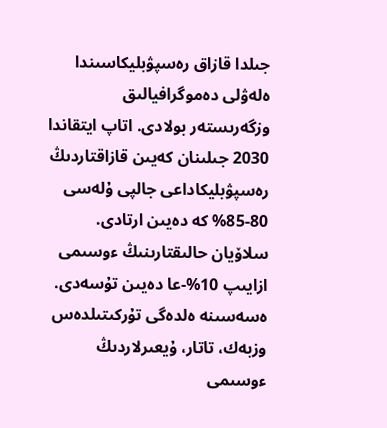جىلدا قازاق رەسپۋبليكاسىندا ەلەۋلى دەموگرافيالىق وزگەرىستەر بولادى. اتاپ ايتقاندا 2030 جىلىنان كەيىن قازاقتاردىڭ رەسپۋبليكاداعى جالپى ۇلەسى 80-85% كە دەيىن ارتادى. سلاۆيان حالىقتارىنىڭ ءوسىمى ازايىپ 10%-عا دەيىن تۇسەدى. ەسەسىنە ەلدەگى تۇركىتىلدەس وزبەك، تاتار، ۇيعىرلاردىڭ ءوسىمى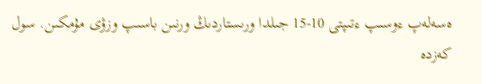ەسەلەپ ءوسىپ ءتىپتى 10-15 جىلدا ورىستاردىڭ ورنىن باسىپ وزۋى مۇمكىن. سول كەزدە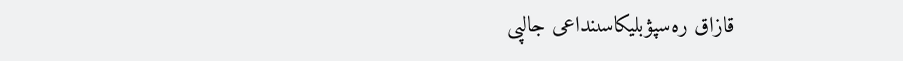قازاق رەسپۋبليكاسىنداعى جالپى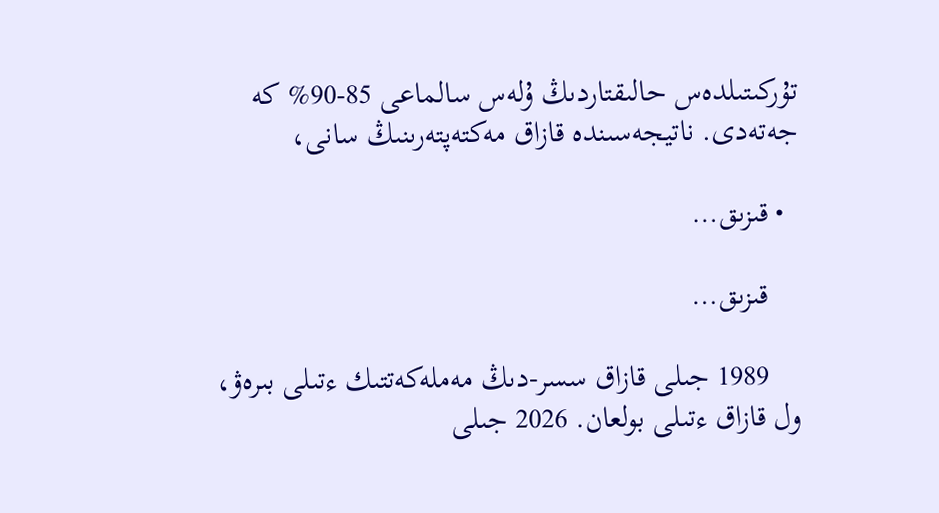تۇركىتىلدەس حالىقتاردىڭ ۇلەس سالماعى 85-90% كە جەتەدى. ناتيجەسىندە قازاق مەكتەپتەرىنىڭ سانى،

  • قىزىق…

    قىزىق…

    1989 جىلى قازاق سسر-دىڭ مەملەكەتتىك ءتىلى بىرەۋ، ول قازاق ءتىلى بولعان. 2026 جىلى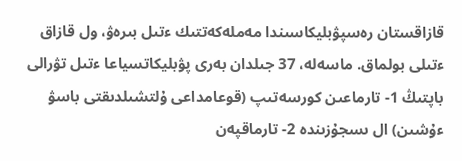قازاقستان رەسپۋبليكاسىندا مەملەكەتتىك ءتىل بىرەۋ، ول قازاق ءتىلى بولماق. ماسەلە، 37 جىلدان بەرى پۋبليكاتسياعا ءتىل تۋرالى باپتىڭ 1- تارماعىن كورسەتىپ (قوعامداعى ۇلتشىلدىقتى باسۋ ءۇشىن) ال ىسجۇزىندە 2- تارماقپەن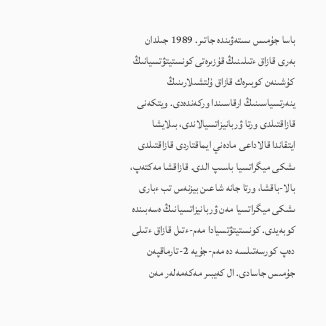باسا جۇمىس ىستەۋىندە جاتىر. 1989 جىلدان بەرى قازاق ءتىلىنىڭ قۇزىرەتى كونستيتۋتسيانىڭ كۇشىنەن كوبىرەك قازاق ۇلتشىلارىنىڭ ينەرتسياسىنىڭ ارقاسىندا وركەندەدى. ويتكەنى قازاقتىلدى ورتا ۋربانيزاتسيالاندى، بىلايشا ايتقاندا قالاداعى مادەني ايماقتاردى قازاقتىلدى ىشكى ميگراتسيا باسىپ الدى. قازاقشا مەكتەپ، بالا-باقشا، ورتا جانە شاعىن بيزنەس تب ءبارى ىشكى ميگراتسيا مەن ۋربانيزاتسيانىڭ ەسەبىندە كوبەيدى. كونستيتۋتسيادا مەم-ءتىل قازاق ءتىلى دەپ كورسەتىلسە دە مەم-جۇيە 2-تارماقپەن جۇمىس جاسادى. ال كەيبىر مەكەمەلەر مەن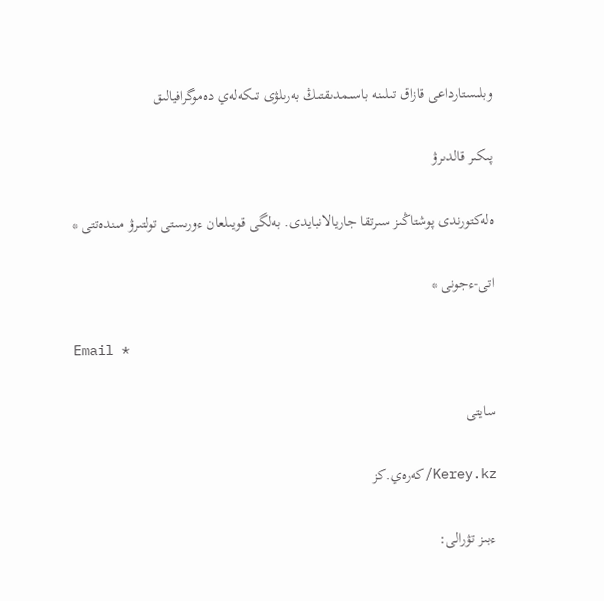وبلىستارداعى قازاق تىلىنە باسىمدىقتىڭ بەرىلۋى تىكەلەي دەموگرافيالىق

پىكىر قالدىرۋ

ەلەكتورندى پوشتاڭىز سىرتقا جاريالانبايدى. بەلگى قويىلعان ءورىستى تولتىرۋ مىندەتتى *

اتى-ءجونى *

Email *

سايتى

Kerey.kz/كەرەي.كز

ءبىز تۋرالى: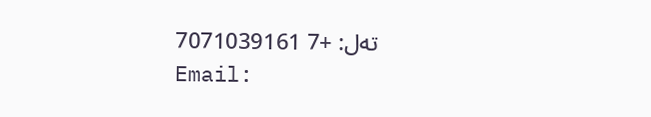تەل: +7 7071039161
Email: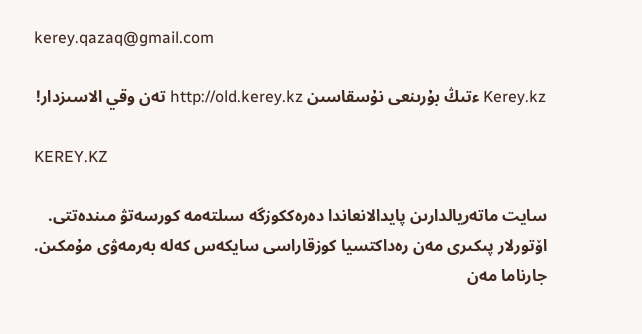kerey.qazaq@gmail.com

Kerey.kz ءتىڭ بۇرىنعى نۇسقاسىن http://old.kerey.kz تەن وقي الاسىزدار!

KEREY.KZ

سايت ماتەريالدارىن پايدالانعاندا دەرەككوزگە سىلتەمە كورسەتۋ مىندەتتى. اۆتورلار پىكىرى مەن رەداكتسيا كوزقاراسى سايكەس كەلە بەرمەۋى مۇمكىن. جارناما مەن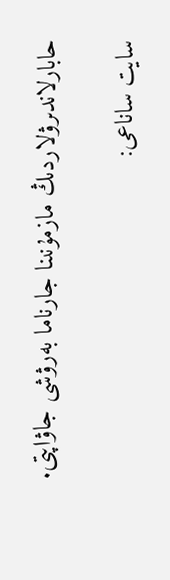حابارلاندىرۋلاردىڭ مازمۇنىنا جارناما بەرۋشى جاۋاپتى.

سايت ساناعى: